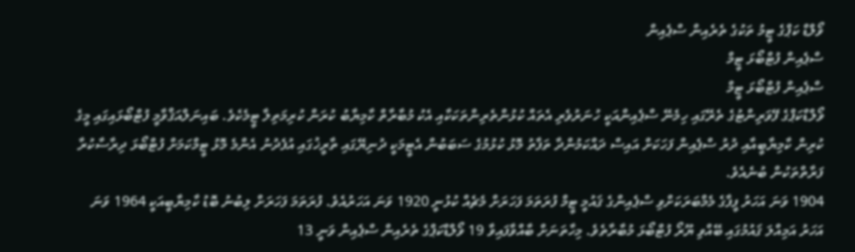ވޯލްޑް ކަޕްގެ ޓީމު ތަކުގެ ތެރެއިން ސްޕެއިން
ސްޕެއިން ފުޓްބޯޅަ ޓީމް
ސްޕެއިން ފުޓްބޯޅަ ޓީމް
ވޯލްޑްކަޕްގެ ފޭވަރިންޓުގެ ތެރޭގައި ހިމެނޭ ސްޕެއިންއަކީ ހުނަރުވެރި އެތައް ކުޅުންތެރިންތަކަކާއި އެކު މުބާރާތް ކާމިޔާބު ކުރަން ކުރިމަތިލާ ޓީމެކެވެ. ބައިނަލްއަޤްވާމީ ފުޓްބޯޅައިގައި މީގެ ކުރިން ކާމިޔާބީއާއި ދުރު ސްޕެއިން ފަހަކަށް އައިސް ދައްކަމުންދާ ތަފާތު މޮޅު ކުޅުމުގެ ސަބަބުން އެޓީމަކީ ދުނިޔޭގައި ތާރީޚުގައި އުފެދުނު އެންމެ މޮޅު ޓީމްކަމަށް ފުޓްބޯޅަ ދިރާސާކުރާ ފަރާތްތަކުން ބުނެއެވެ.
1904 ވަނަ އަހަރު ފީފާގެ މެމްބަރަކަށްވި ސްޕެއިންގެ ޤައުމީ ޓީމް ފުރަތަމަ ފަހަރަށް މެޗެއް ކުޅުނީ 1920 ވަނަ އަހަރުއެވެ. ފުރަތަމަ ފަހަރަށް ލިބުނު ބޮޑު ކާމިޔާބީއަކީ 1964 ވަނަ އަހަރު އަމިއްލަ ޤައުމުގައި ބޭއްވި ޔޫރޯ ފުޓްބޯޅަ މުބާރާތެވެ. މިހާތަނަށް ބާއްވާފައިވާ 19 ވޯލްޑްކަޕްގެ ތެރެއިން ސްޕެއިން ވަނީ 13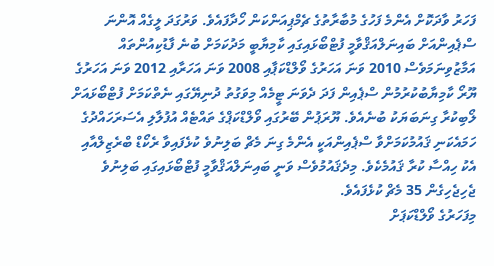ފަހަރު ވާދަކޮށް އެންމެ ފަހުގެ މުބާރާތުގެ ޗެމްޕިއަންކަން ހޯދާފައެވެ. ވަރުގަދަ ލީގެއް އޮންނަ ސްޕެއިންއަށް ބައިނަލްއަޤްވާމީ ފުޓްބޯޅައިގައި ކާމިޔާބީ މަދުކަމަށް ބުނެ ފާޑުކިއުންތައް އަމާޒުވިނަމަވެސް 2010 ވަނަ އަހަރުގެ ވޯލްޑްކަޕާއި 2008 ވަނަ އަހަރާއި 2012 ވަނަ އަހަރުގެ ޔޫރޯ ކާމިޔާބުކުރުމުން ސްޕެއިން ފަދަ ދެވަނަ ޓީމެއް މިވަގުތު ދުނިޔޭގައި ނެތްކަމަށް ފުޓްބޯޅައަށް ލޯބިކުރާ ގިނަބަޔަކު ބުނެއެވެ. ޔޫރަޕުން ބޭރުގައި ވޯލްޑްކަޕްގެ ތައްޓެއް އުފުލާލި އެސަރަހައްދުގެ ހަމައެކަނި ޤައުމުކަމަށްވާ ސްޕެއިންއަކީ އެންމެ ގިނަ މެޗް ބަލިނުވެ ކުޅެފައިވާ ރެކޯޑް ބްރެޒިލްއާއި އެކު ހިއްސާ ކުރާ ޤައުމެކެވެ. މިދެޤައުމުވެސް ވަނީ ބައިނަލްއަޤްވާމީ ފުޓްބޯޅައިގައި ބަލިނުވެ ޖެހިޖެހިގެން 35 މެޗް ކުޅެފައެވެ.
މިފަހަރުގެ ވޯލްޑްކަޕަށް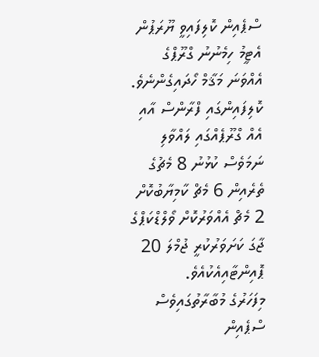ސްޕެއިން ކޮލިފައިވީ ޔޫރަޕުން އެޓީމު ހިމެނުނު ގްރޫޕްގެ އެއްވަނަ މަޤާމް ހޯދައިގެންނެވެ. ކޮލިފައިންގައި ފްރާންސް އާއި އެއް ގްރޫޕެއްގައި ލައްވާލި ނަމަވެސް ކުޅުނު 8 މެޗުގެ ތެރެއިން 6 މެޗް ކާމިޔާބުކޮށް 2 މެޗް އެއްވަރުކޮށް ވޯލްޑްކަޕްގެ ޖާގަ ކަށަވަރުކުރީ ޖުމްލަ 20 ޕޮއިންޓާއިއެކުއެވެ.
މިފަހަރުގެ މުބާރާތުގައިވެސް ސްޕެއިން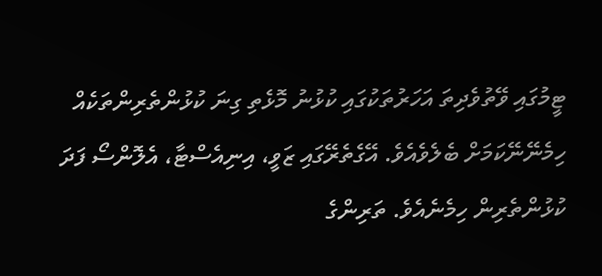ޓީމުގައި ވޭތުވެދިތަ އަހަރުތަކުގައި ކުޅުނު މޮޅެތި ގިނަ ކުޅުންތެރިންތަކެއް ހިމެނޭނޭކަމަށް ބެލެވެއެވެ. އޭގެތެރޭގައި ޒަވީ، އިނިއެސްޓާ، އެލޮންސޯ ފަދަ ކުޅުންތެރިން ހިމެނެއެވެ. ތަރިންގެ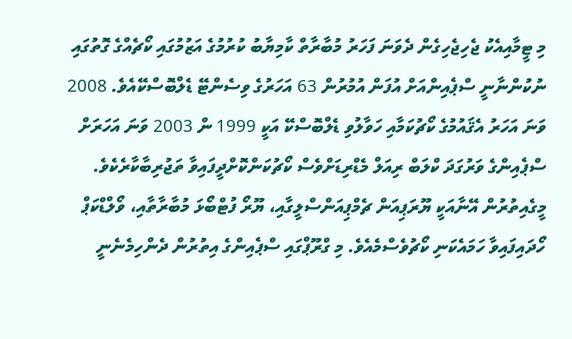މި ޓީމާއިއެކު ޖެހިޖެހިގެން ދެވަނަ ފަހަރު މުބާރާތް ކާމިޔާބު ކުރުމުގެ އަޒުމުގައި ކޯޗެއްގެ ގޮތުގައި ނުކުންނާނީ ސްޕެއިންއަށް އުފަން އުމުރުން 63 އަހަރުގެ ވިސެންޓޭ ޑެލްބޮސްކޭއެވެ. 2008 ވަނަ އަހަރު އެޤައުމުގެ ކޯޗުކަމާއި ހަވާލުވި ޑެލްބޮސްކޭ އަކީ 1999 ން 2003 ވަނަ އަހަރަށް ސްޕެއިންގެ ވަރުގަދަ ކްލަބް ރިއަލް މެޑްރިޑަށްވެސް ކޯޗުކަންކޮށްދީފައިވާ ތަޖުރިބާކާރެކެވެ. މީގެއިތުރުން އޭނާއަކީ ޔޫރަޕިއަން ޗެމްޕިއަންސްލީގާއި، ޔޫރޯ ފުޓްބޯޅަ މުބާރާތާއި، ވޯލްޑްކަޕް ހޯދައިފައިވާ ހަމައެކަނި ކޯޗުވެސްމެއެވެ. މި ގްރޫޕްގައި ސްޕެއިންގެ އިތުރުން ދެންހިމެނެނީ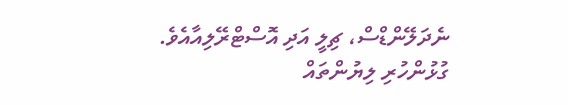ނެދަލޭންޑްސް، ޗިލީ އަދި އޮސްޓްރޭލިއާއެވެ.
ގުޅުންހުރި ލިޔުންތައް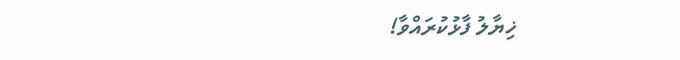ޚިޔާލު ފާޅުކުރައްވާ!